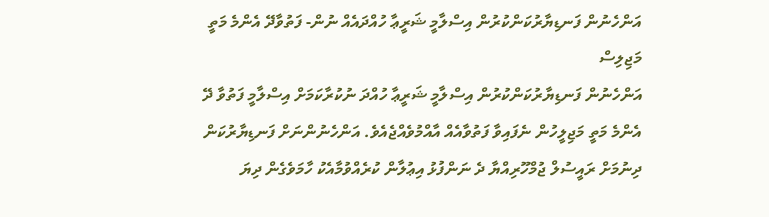އަންހެނުން ފަނޑިޔާރުކަންކުރުން އިސްލާމީ ޝަރީޢާ ހުއްދައެއް ނުން- ފަތުވާދޭ އެންމެ މަތީ މަޖިލިސް
އަންހެނުން ފަނޑިޔާރުކަންކުރުން އިސްލާމީ ޝަރީޢާ ހުއްދަ ނުކުރާކަމަށް އިސްލާމީ ފަތުވާ ދޭ އެންމެ މަތީ މަޖިލީހުން ނެފައިވާ ފަތުވާއެއް އާއްމުވެއްޖެއެވެ. އަންހެނުންނަށް ފަނޑިޔާރުކަން ދިނުމަށް ރައީސުލް ޖުމްހޫރިއްޔާ ދެ ނަންފުޅު އިޢުލާން ކުރެއްވުމާއެކު ހާމަވެގެން ދިޔަ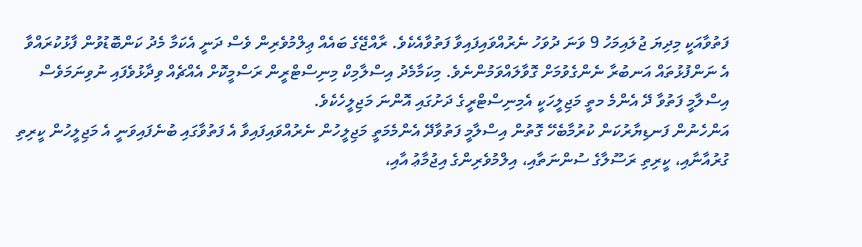ފަތުވާއަކީ މިދިޔަ ޖުލައިމަހު 9 ވަނަ ދުވަހު ނެރުއްވައިފައިވާ ފަތުވާއެކެވެ. ރާއްޖޭގެ ބައެއް ޢިލްމުވެރިން ވެސް ދަނީ އެކަމާ މެދު ކަންބޮޑުވުން ފާޅުކުރައްވާ އެ ނަންފުޅުތައް އަނބުރާ ނެންގެވުމަށް ގޮވާލައްވަމުންނެވެ. މިކަމާމެދު އިސްލާމިކް މިނިސްޓްރީން ރަސްމީކޮށް އެއްޗެއް ވިދާޅުވެފައި ނުވިނަމަވެސް އިސްލާމީ ފަތުވާ ދޭ އެންމެ މތީ މަޖިލީހަކީ އެމިނިސްޓްރީގެ ދަށުގައި އޮންނަ މަޖިލީހެކެވެ.
އަންހެނުން ފަނޑިޔާރުކަން ކުރުމާބެހޭ ގޮތުން އިސްލާމީ ފަތުވާދޭ އެންމެމަތީ މަޖިލީހުން ނެރުއްވައިފައިވާ އެ ފަތުވާގައި ބުނެފައިވަނީ އެ މަޖިލީހުން ކީރިތި ގުރުއާނާއި، ކީރިތި ރަސޫލާގެ ސުންނަތާއި، އިލްމުވެރިންގެ އިޖުމާޢު އާއި،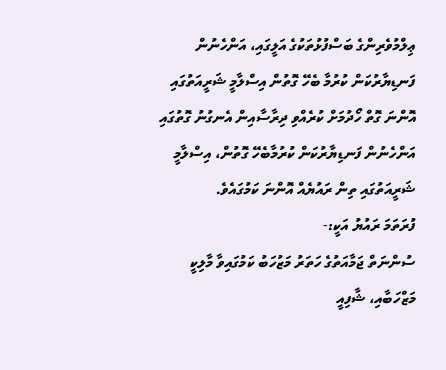ޢިލްމުވެރިންގެ ބަސްފުޅުތަކުގެ އަލީގައި، އަންހެނުން ފަނޑިޔާރުކަން ކުރުމާ ބެހޭ ގޮތުން އިސްލާމީ ޝަރީއަތުގައި އޮންނަ ގޮތް ހޯދުމަށް ކުރެއްވި ދިރާސާއިން އެނގުނު ގޮތުގައި އަންހެނުން ފަނޑިޔާރުކަން ކުރުމާބެހޭ ގޮތުން، އިސްލާމީ ޝަރީއަތުގައި ތިން ރައުޔެއް އޮންނަ ކަމުގައެވެ.
ފުރަތަމަ ރައުޔު އަކީ:-
ސުންނަތް ޖަމާއަތުގެ ހަތަރު މަޒުހަބު ކަމުގައިވާ މާލިކީ މަޒްހަބާއި، ޝާފިއީ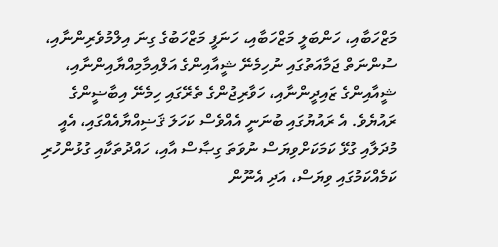މަޒްހަބާއި، ހަންބަލީ މަޒްހަބާއި، ހަނަފީ މަޒްހަބުގެ ގިނަ އިލްމުވެރިންނާއި، ސުންނަތް ޖަމާއަތުގައި ނުހިމެނޭ ޝީއާއިންގެ އަލްއިމާމިއްޔާއިންނާއި، ޝީއާއިންގެ ޒައިދީންނާއި، ހަވާރިޖުންގެ ތެރޭގައި ހިމެނޭ އިބާޟީންގެ ރައުޔެވެ. އެ ރައުޔުގައި ބުނަނީ އެއްވެސް ކަހަލަ ޤަޟިއްޔާއެއްގައި، އެއީ މުދަލާއި ގުޅޭ ކަމަކަށްވިޔަސް ނުވަތަ ގިޞާސް އާއި، ހައްދުތަކާއި ގުޅުންހުރި ކަމެއްކަމުގައި ވިޔަސް، އަދި އެނޫން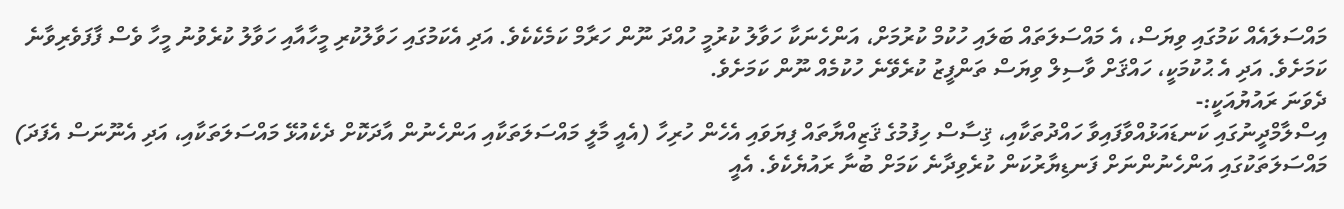މައްސަލައެއް ކަމުގައި ވިޔަސް، އެ މައްސަލަތައް ބަލައި ހުކުމް ކުރުމަށް، އަންހެނަކާ ހަވާލު ކުރުމީ ހުއްދަ ނޫން ހަރާމް ކަމެކެކެވެ. އަދި އެކަމުގައި ހަވާލުކުރި މީހާއާއި ހަވާލު ކުރެވުނު މީހާ ވެސް ފާފަވެރިވާނެ ކަމަށެވެ. އަދި އެ ޙުކުމަކީ، ހައްޤަށް ވާސިލް ވިޔަސް ތަންފީޒު ކުރެވޭނެ ހުކުމެއް ނޫން ކަމަށެވެ.
ދެވަނަ ރައުޔުއަކީ:-
އިސްލާމްދީނުގައި ކަނޑައަޅުއްވާފައިވާ ހައްދުތަކާއި، ޤިސާސް ހިފުމުގެ ޤަޒިއްޔާތައް ފިޔަވައި އެހެން ހުރިހާ (އެއީ މާލީ މައްސަލަތަކާއި އަންހެނުން އާދަކޮށް ދެކެއުޅޭ މައްސަލަތަކާއި، އަދި އެނޫނަސް އެފަދަ) މައްސަލަތަކުގައި އަންހެނުންނަށް ފަނޑިޔާރުކަން ކުރެވިދާނެ ކަމަށް ބުނާ ރައުޔެކެވެ. އެއީ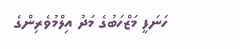ހަނަފީ މަޒްހަބުގެ މަދު އިލްމުވެރިންގެ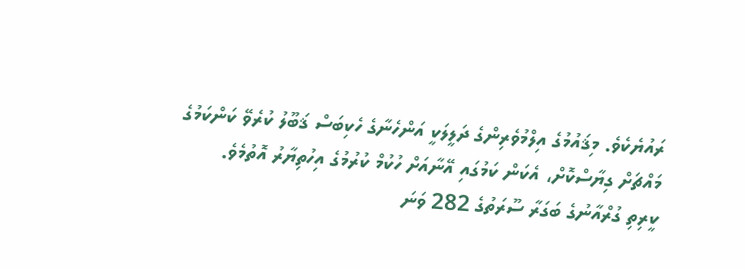ރައުޔެކެވެ. މިޤައުމުގެ އިލްމުވެރިންގެ ދަލީލަކީ އަންހެނާގެ ހެކިބަސް ޤަބޫލު ކުރެވޭ ކަންކަމުގެ މައްޗަށް ގިޔާސްކޮށް، އެކަން ކަމުގައި އޭނާއަށް ހުކުމް ކުރުމުގެ އިހުތިޔާރު އޮތުމެވެ.
ކީރިތި ގުރްއާނުގެ ބަގަރާ ސޫރަތުގެ 282 ވަނަ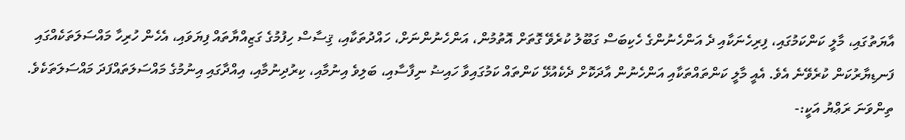އާޔަތުގައި، މާލީ ކަންކަމުގައި، ފިރިހެނަކާއި ދެ އަންހެނުންގެ ހެކިބަސް ގަބޫލު ކުރެވޭ ގޮތަށް އޮތުމުން، އަންހެނުންނަށް، ހައްދުތަކާއި، ޤިސާސް ހިފުމުގެ ގަޒިއްޔާތައް ފިޔަވައި، އެހެން ހުރިހާ މައްސަލަތަކެއްގައި ފަނޑިޔާރުކަން ކުރެވޭނެ އެވެ. އެއީ މާލީ ކަންތައްތަކާއި އަންހެނުން އާދަކޮށް ދެކެއުޅޭ ކަންތައް ކަމުގައިވާ ހައިޟު ނިފާސާއި، ބަލިވެ އިނުމާއި، ކިރުދިނުމާއި، އިއްދާގައި އިނުމުގެ މައްސަލަތައްފަދަ މައްސަލަތަކެވެ.
ތިންވަނަ ރަޢްޔު އަކީ:-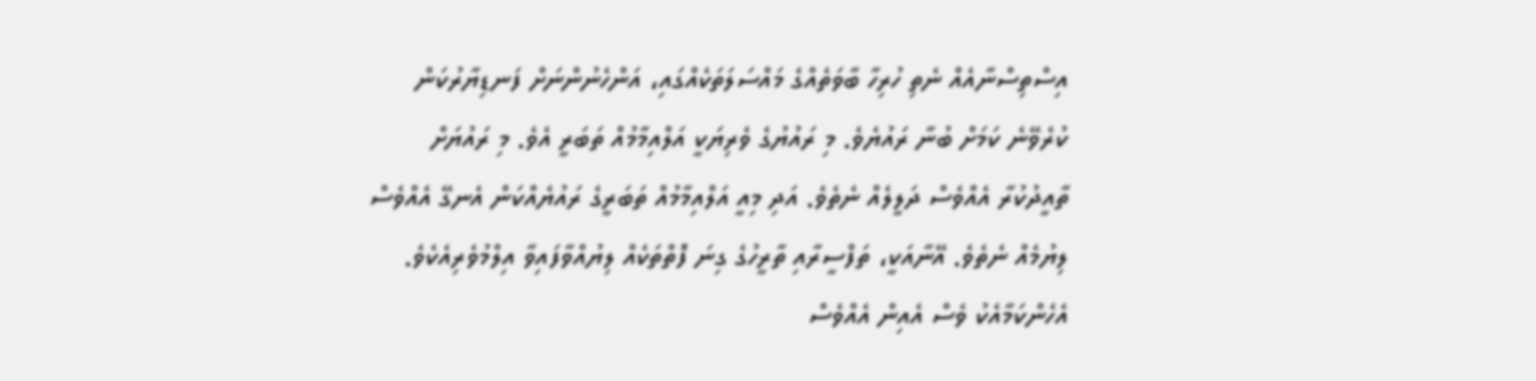އިސްތިސްނާއެއް ނެތި ހުރިހާ ބާވަތެއްގެ މައްސަލަތަކެއްގައި، އަންހެނުންނަށް ފަނޑިޔާރުކަން ކުރެވޭނެ ކަމަށް ބުނާ ރައުޔެވެ. މި ރައުޔުގެ ވެރިޔަކީ އަލްއިމާމުއް ތަބަރީ އެވެ. މި ރައުޔަށް ތާއީދުކުރާ އެއްވެސް ދަލީލެއް ނެތެވެ. އަދި މިއީ އަލްއިމާމުއް ތަބަރީގެ ރައުޔެއްކަން އެނގޭ އެއްވެސް ލިޔުމެއް ނެތެވެ. އޭނާއަކީ، ތަފްސީރާއި ތާރީހުގެ ގިނަ ފޮތްތަކެއް ލިޔުއްވާފައިވާ އިލްމުވެރިއެކެވެ. އެހެންކަމާއެކު ވެސް އެއިން އެއްވެސް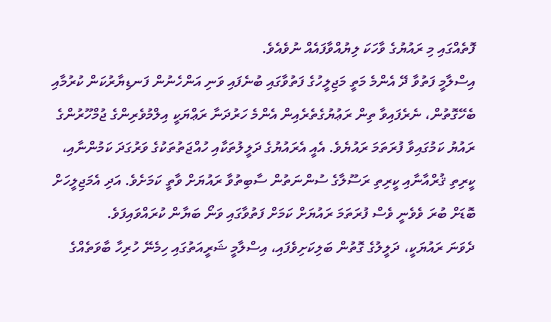ފޮތެއްގައި މި ރައުޔުގެ ވާހަކަ ލިޔުއްވާފައެއް ނުވެއެވެ.
އިސްލާމީ ފަތުވާ ދޭ އެންމެ މަތީ މަޖިލީހުގެ ފަތުވާގައި ބުނެފައި ވަނި އަންހެނުން ފަނޑިޔާރުކަން ކުރުމާއި ބެހޭގޮތުން، ނެރެފައިވާ ތިން ރަޢުޔުގެތެރެއިން އެންމެ ހަރުދަނާ ރަޢްޔަކީ އިލްމުވެރިންގެ ޖުމްހޫރުންގެ ރައުޔު ކަމުގައިވާ ފުރަތަމަ ރައުޔެވެ. އެއީ އެރައުޔުގެ ދަލީލުތަކާއި ހުއްޖަތުތަކުގެ ވަރުގަދަ ކަމުންނާއި، ކީރިތި ޤުރްއާނާއި ކީރިތި ރަސޫލާގެ ސުންނަތުން ސާބިތުވާ ރައުޔަށް ވާތީ ކަމަށެވެ. އަދި އެމަޖިލީހަށް ބޮޑަށް ބުރަ ވެވެނީ ވެސް ފުރަތަމަ ރައުޔަށް ކަމަށް ފަތުވާގައި ވަނޯ ބަޔާން ކުރައްވައިފަވެ.
ދެވަނަ ރައުޔަކީ، ދަލީލުގެ ގޮތުން ބަލިކަށިވެފައި، އިސްލާމީ ޝަރީއަތުގައި ހިމެނޭ ހުރިހާ ބާވަތެއްގެ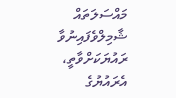މައްސަލަތައް ޝާމިލްވެފައިނުވާ ރައުޔަކަށްވާތީ، އެރައުޔުގެ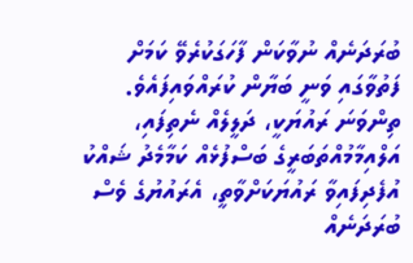ބުރަދަނެއް ނުވާކަން ފާހަގަކުރެވޭ ކަމަށް ފަތުވާގައި ވަނީ ބަޔާން ކުރައްވައިފައެވެ. ތިންވަނަ ރައުޔަކީ، ދަލީލެއް ނެތިފައި، އަލްއިމާމުއްތަބަރީގެ ބަސްފުޅެއް ކަމާމެދު ޝައްކު އުފެދިފައިވާ ރައުޔަކަށްވާތީ، އެރައުޔުގެ ވެސް ބުރަދަނެއް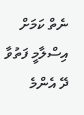ނެތް ކަމަށް އިސްލާމީ ފަތުވާ ދޭ އެންމެ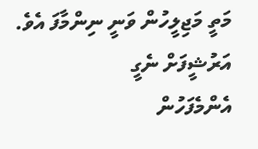މަތީ މަޖިލީހުން ވަނީ ނިންމާފަ އެވެ.
އަރުޝީފަށް ނެގީ
އެންމެފަހުން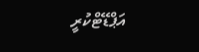އަޕްޑޭޓްކުރީ